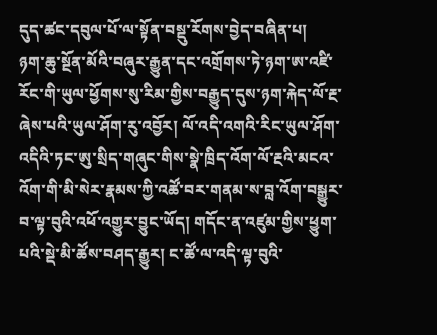དུད་ཚང་དབུལ་པོ་ལ་སྟོན་བསྡུ་རོགས་བྱེད་བཞིན་པ།
ཉག་ཆུ་སྔོན་མོའི་བཞུར་རྒྱུན་དང་འགྲོགས་ཏེ་ཉག་ཨ་འཛི་རོང་གི་ཡུལ་ཕྱོགས་སུ་རིམ་གྱིས་བརྒྱུད་དུས་ཉག་རྐེད་ལོ་རྔ་ཞེས་པའི་ཡུལ་ཤོག་རུ་འབྱོར། ལོ་འདི་འགའི་རིང་ཡུལ་ཤོག་འདིའི་ཏང་ཨུ་སྲིད་གཞུང་གིས་སྣེ་ཁྲིད་འོག་ལོ་རྔའི་མངའ་འོག་གི་མི་སེར་རྣམས་ཀྱི་འཚོ་བར་གནམ་ས་བླ་འོག་བསྒྱུར་བ་ལྟ་བུའི་འཕོ་འགྱུར་བྱུང་ཡོད། གདོང་ན་འཛུམ་གྱིས་ཕྱུག་པའི་སྡེ་མི་ཚོས་བཤད་རྒྱུར། ང་ཚོ་ལ་འདི་ལྟ་བུའི་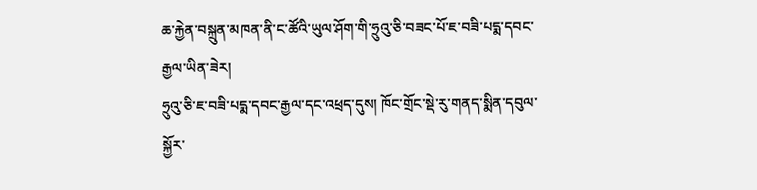ཆ་རྐྱེན་བསྐྲུན་མཁན་ནི་ང་ཚོའི་ཡུལ་ཤོག་གི་ཧྲུའུ་ཅི་བཟང་པོ་ཇ་བཟི་པདྨ་དབང་རྒྱལ་ཡིན་ཟེར།
ཧྲུའུ་ཅི་ཇ་བཟི་པདྨ་དབང་རྒྱལ་དང་འཕྲད་དུས། ཁོང་གྲོང་སྡེ་རུ་གནད་སྨིན་དབུལ་སྐྱོར་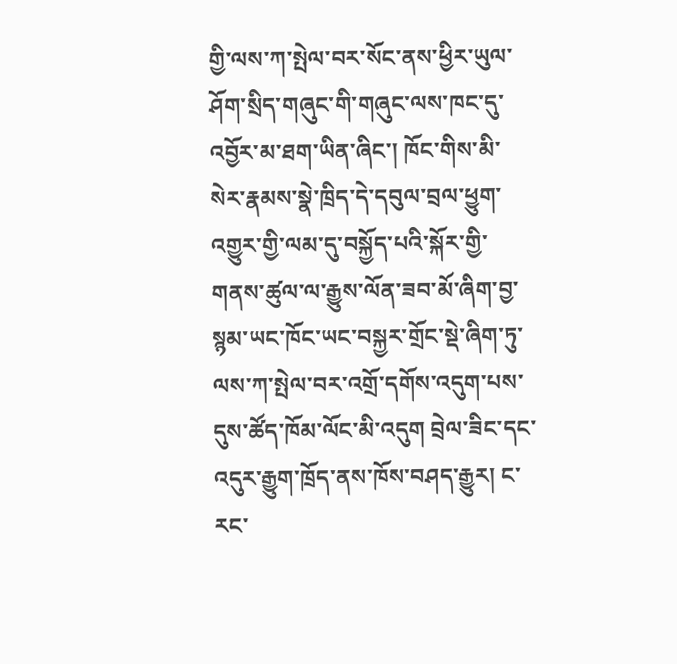གྱི་ལས་ཀ་སྤེལ་བར་སོང་ནས་ཕྱིར་ཡུལ་ཤོག་སྲིད་གཞུང་གི་གཞུང་ལས་ཁང་དུ་འབྱོར་མ་ཐག་ཡིན་ཞིང་། ཁོང་གིས་མི་སེར་རྣམས་སྣེ་ཁྲིད་དེ་དབུལ་བྲལ་ཕྱུག་འགྱུར་གྱི་ལམ་དུ་བསྐྱོད་པའི་སྐོར་གྱི་གནས་ཚུལ་ལ་རྒྱུས་ལོན་ཟབ་མོ་ཞིག་བྱ་སྙམ་ཡང་ཁོང་ཡང་བསྐྱར་གྲོང་སྡེ་ཞིག་ཏུ་ལས་ཀ་སྤེལ་བར་འགྲོ་དགོས་འདུག་པས་དུས་ཚོད་ཁོམ་ལོང་མི་འདུག བྲེལ་ཟིང་དང་འདུར་རྒྱུག་ཁྲོད་ནས་ཁོས་བཤད་རྒྱུར། ང་རང་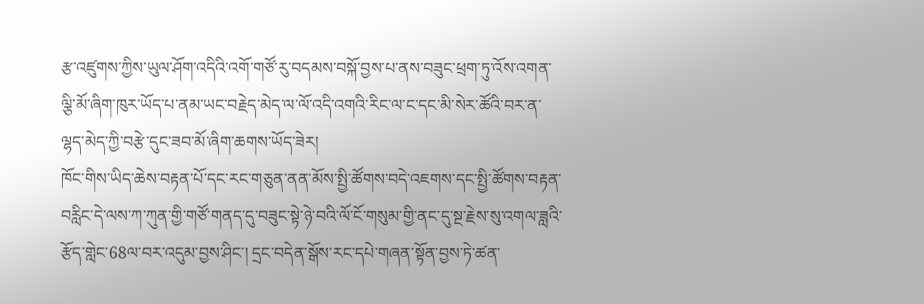རྩ་འཛུགས་ཀྱིས་ཡུལ་ཤོག་འདིའི་འགོ་གཙོ་རུ་བདམས་བསྐོ་བྱས་པ་ནས་བཟུང་ཕྲག་ཏུ་འོས་འགན་ལྕི་མོ་ཞིག་ཁུར་ཡོད་པ་ནམ་ཡང་བརྗེད་མེད་ལ་ལོ་འདི་འགའི་རིང་ལ་ང་དང་མི་སེར་ཚོའི་བར་ན་ལྷད་མེད་ཀྱི་བརྩེ་དུང་ཟབ་མོ་ཞིག་ཆགས་ཡོད་ཟེར།
ཁོང་གིས་ཡིད་ཆེས་བརྟན་པོ་དང་རང་གཅུན་ནན་མོས་སྤྱི་ཚོགས་བདེ་འཇགས་དང་སྤྱི་ཚོགས་བརྟན་བརླིང་དེ་ལས་ཀ་ཀུན་གྱི་གཙོ་གནད་དུ་བཟུང་སྟེ་ཉེ་བའི་ལོ་ངོ་གསུམ་གྱི་ནང་དུ་སྔ་རྗེས་སུ་འགལ་ཟླའི་རྩོད་གླེང་68ལ་བར་འདུམ་བྱས་ཤིང་། དྲང་བདེན་སྒོས་རང་དཔེ་གཞན་སྟོན་བྱས་ཏེ་ཚན་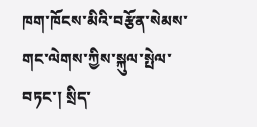ཁག་ཁོངས་མིའི་བརྩོན་སེམས་གང་ལེགས་ཀྱིས་སྐུལ་སྤེལ་བཏང་། སྲིད་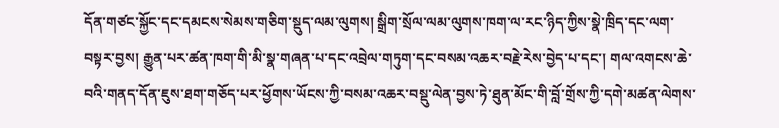དོན་གཙང་སྐྱོང་དང་དམངས་སེམས་གཅིག་སྡུད་ལམ་ལུགས། སྒྲིག་སྲོལ་ལམ་ལུགས་ཁག་ལ་རང་ཉིད་ཀྱིས་སྣེ་ཁྲིད་དང་ལག་བསྟར་བྱས། རྒྱུན་པར་ཚན་ཁག་གི་མི་སྣ་གཞན་པ་དང་འབྲེལ་གཏུག་དང་བསམ་འཆར་བརྗེ་རེས་བྱེད་པ་དང་། གལ་འགངས་ཆེ་བའི་གནད་དོན་ཇུས་ཐག་གཅོད་པར་ཕྱོགས་ཡོངས་ཀྱི་བསམ་འཆར་བསྡུ་ལེན་བྱས་ཏེ་ཐུན་མོང་གི་བློ་གྲོས་ཀྱི་དགེ་མཚན་ལེགས་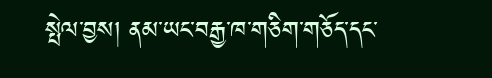སྤེལ་བྱས། ནམ་ཡང་བརྒྱ་ཁ་གཅིག་གཅོད་དང་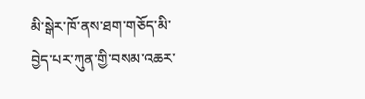མི་སྒེར་ཁོ་ནས་ཐག་གཅོད་མི་བྱེད་པར་ཀུན་གྱི་བསམ་འཆར་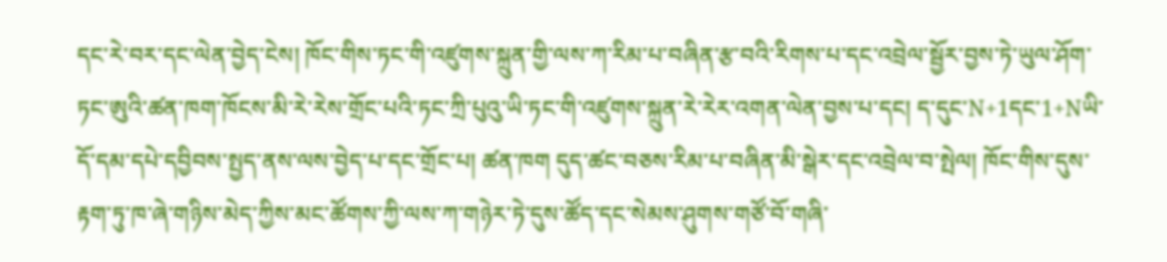དང་རེ་བར་དང་ལེན་བྱེད་ངེས། ཁོང་གིས་ཏང་གི་འཛུགས་སྐྲུན་གྱི་ལས་ཀ་རིམ་པ་བཞིན་རྩ་བའི་རིགས་པ་དང་འབྲེལ་སྦྱོར་བྱས་ཏེ་ཡུལ་ཤོག་ཏང་ཨུའི་ཚན་ཁག་ཁོངས་མི་རེ་རེས་གྲོང་པའི་ཏང་ཀྲི་པུའུ་ཡི་ཏང་གི་འཛུགས་སྐྲུན་རེ་རེར་འགན་ལེན་བྱས་པ་དང། ད་དུང་N+1དང་1+Nཡི་དོ་དམ་དཔེ་དབྱིབས་སྤྱད་ནས་ལས་བྱེད་པ་དང་གྲོང་པ། ཚན་ཁག དུད་ཚང་བཅས་རིམ་པ་བཞིན་མི་སྒེར་དང་འབྲེལ་བ་སྤེལ། ཁོང་གིས་དུས་རྟག་ཏུ་ཁ་ཞེ་གཉིས་མེད་ཀྱིས་མང་ཚོགས་ཀྱི་ལས་ཀ་གཉེར་ཏེ་དུས་ཚོད་དང་སེམས་ཤུགས་གཙོ་བོ་གཞི་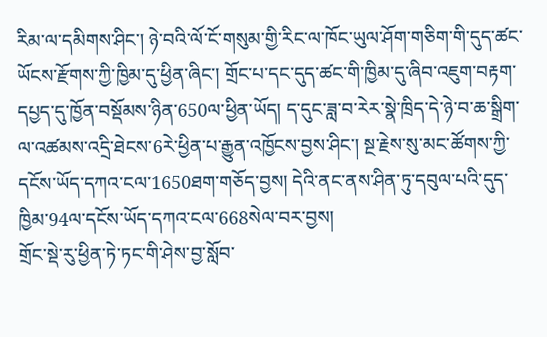རིམ་ལ་དམིགས་ཤིང་། ཉེ་བའི་ལོ་ངོ་གསུམ་གྱི་རིང་ལ་ཁོང་ཡུལ་ཤོག་གཅིག་གི་དུད་ཚང་ཡོངས་རྫོགས་ཀྱི་ཁྱིམ་དུ་ཕྱིན་ཞིང་། གྲོང་པ་དང་དུད་ཚང་གི་ཁྱིམ་དུ་ཞིབ་འཇུག་བརྟག་དཔྱད་དུ་ཁྱོན་བསྡོམས་ཉིན་650ལ་ཕྱིན་ཡོད། ད་དུང་ཟླ་བ་རེར་སྣེ་ཁྲིད་དེ་ཉེ་བ་ཆ་སྒྲིག་ལ་འཚམས་འདྲི་ཐེངས་6རེ་ཕྱིན་པ་རྒྱུན་འཁྱོངས་བྱས་ཤིང་། སྔ་རྗེས་སུ་མང་ཚོགས་ཀྱི་དངོས་ཡོད་དཀའ་ངལ་1650ཐག་གཅོད་བྱས། དེའི་ནང་ནས་ཤིན་ཏུ་དབུལ་པའི་དུད་ཁྱིམ་94ལ་དངོས་ཡོད་དཀའ་ངལ་668སེལ་བར་བྱས།
གྲོང་སྡེ་རུ་ཕྱིན་ཏེ་ཏང་གི་ཤེས་བྱ་སློབ་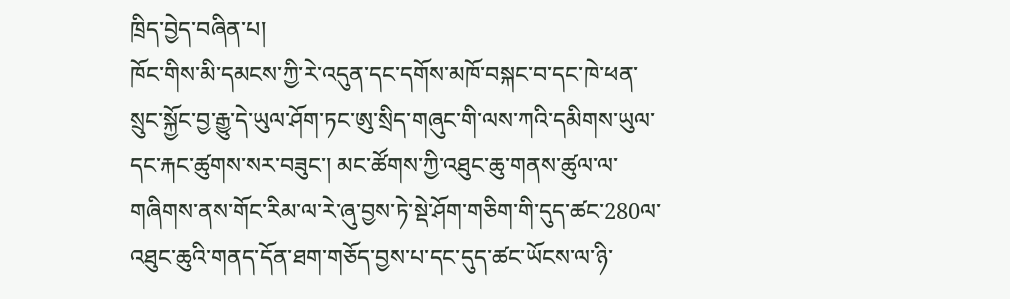ཁྲིད་བྱེད་བཞིན་པ།
ཁོང་གིས་མི་དམངས་ཀྱི་རེ་འདུན་དང་དགོས་མཁོ་བསྐང་བ་དང་ཁེ་ཕན་སྲུང་སྐྱོང་བྱ་རྒྱུ་དེ་ཡུལ་ཤོག་ཏང་ཨུ་སྲིད་གཞུང་གི་ལས་ཀའི་དམིགས་ཡུལ་དང་རྐང་ཚུགས་སར་བཟུང་། མང་ཚོགས་ཀྱི་འཐུང་ཆུ་གནས་ཚུལ་ལ་གཞིགས་ནས་གོང་རིམ་ལ་རེ་ཞུ་བྱས་ཏེ་སྡེ་ཤོག་གཅིག་གི་དུད་ཚང་280ལ་འཐུང་ཆུའི་གནད་དོན་ཐག་གཅོད་བྱས་པ་དང་དུད་ཚང་ཡོངས་ལ་ཉི་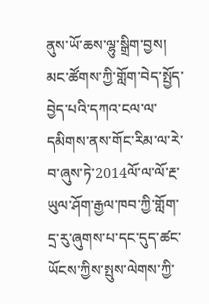ནུས་ཡོ་ཆས་ལྷུ་སྒྲིག་བྱས། མང་ཚོགས་ཀྱི་གློག་བེད་སྤྱོད་བྱེད་པའི་དཀའ་ངལ་ལ་དམིགས་ནས་གོང་རིམ་ལ་རེ་བ་ཞུས་ཏེ་2014ལོ་ལ་ལོ་རྔ་ཡུལ་ཤོག་རྒྱལ་ཁབ་ཀྱི་གློག་དྲ་རུ་ཞུགས་པ་དང་དུད་ཚང་ཡོངས་ཀྱིས་སྤུས་ལེགས་ཀྱི་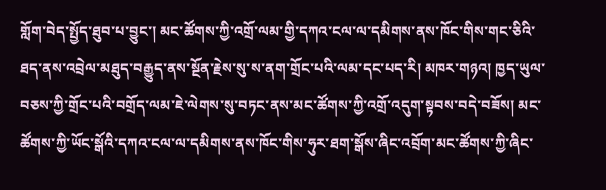གློག་བེད་སྤྱོད་ཐུབ་པ་བྱུང་། མང་ཚོགས་ཀྱི་འགྲོ་ལམ་གྱི་དཀའ་ངལ་ལ་དམིགས་ནས་ཁོང་གིས་གང་ཅིའི་ཐད་ནས་འབྲེལ་མཐུད་བརྒྱུད་ནས་སྔོན་རྗེས་སུ་ས་ནག་གྲོང་པའི་ལམ་དང་པད་རི། མཁར་གཉའ། ཁྱད་ཡུལ་བཅས་ཀྱི་གྲོང་པའི་བགྲོད་ལམ་ཇེ་ལེགས་སུ་བཏང་ནས་མང་ཚོགས་ཀྱི་འགྲོ་འདུག་སྟབས་བདེ་བཟོས། མང་ཚོགས་ཀྱི་ཡོང་སྒོའི་དཀའ་ངལ་ལ་དམིགས་ནས་ཁོང་གིས་ཧུར་ཐག་སྒོས་ཞིང་འབྲོག་མང་ཚོགས་ཀྱི་ཞིང་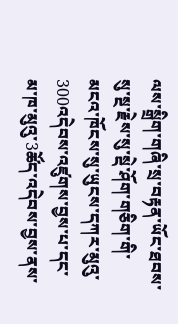ལས་སྒྲིག་གཞི་སྲ་བརྟན་ཡོང་ཐབས་སུ་སྔ་རྗེས་སུ་སྡེ་ཤོག་གཅིག་གི་མངའ་ཁོངས་སུ་ཡུངས་དཀར་མུའུ་300འདེབས་འཛུགས་བྱས་པ་དང་མ་ཁ་མུའུ་3ཚོད་འདེབས་བྱས་ནས་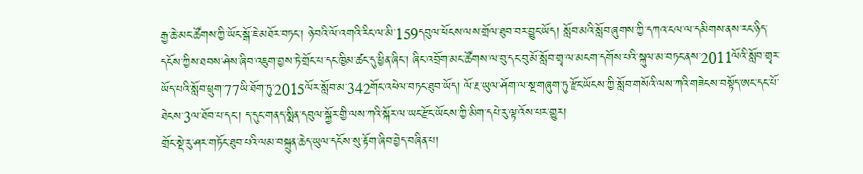རྒྱ་ཆེ་མང་ཚོགས་ཀྱི་ཡོང་སྒོ་ཇེ་མཐོར་བཏང་། ཉེ་བའི་ལོ་འགའི་རིང་ལ་མི་159དབུལ་ཕོངས་ལས་གྲོལ་ཐུབ་བར་བྱུང་ཡོད། སློབ་མའི་སློབ་ཞུགས་ཀྱི་དཀའ་ངལ་ལ་དམིགས་ནས་རང་ཉིད་དངོས་ཀྱིས་ཐབས་ཤེས་ཞིབ་འཇུག་བྱས་ཏེ་གྲོང་པ་དང་ཁྱིམ་ཚང་དུ་ཕྱིན་ཞིང་། ཞིང་འབྲོག་མང་ཚོགས་ལ་བུ་དང་བུ་མོ་སློབ་གྲྭ་ལ་མངག་དགོས་པའི་སྐུལ་མ་བཏང་ནས་2011ལོའི་སློབ་གྲྭར་ཡོད་པའི་སློབ་ཕྲུག་77ཡི་ཐོག་ཏུ་2015ལོར་སློབ་མ་342གོང་འཕེལ་བཏང་ཐུབ་ཡོད། ལོ་རྔ་ཡུལ་ཤོག་ལ་སྔ་གཞུག་ཏུ་རྫོང་ཡོངས་ཀྱི་སློབ་གསོའི་ལས་ཀའི་གཟེངས་བསྟོད་ཨང་དང་པོ་ཐེངས་3ལ་ཐོབ་པ་དང་། ད་དུང་གནད་སྨིན་དབུལ་སྐྱོར་གྱི་ལས་ཀའི་སྐོར་ལ་ཡང་རྫོང་ཡོངས་ཀྱི་མིག་དཔེ་རུ་ལྟ་འོས་པར་གྱུར།
གྲོང་སྡེ་རུ་ཤར་གཏོང་ཐུབ་པའི་ལམ་བསྐྲུན་ཆེད་ཡུལ་དངོས་སུ་རྟོག་ཞིབ་བྱེད་བཞིན་པ།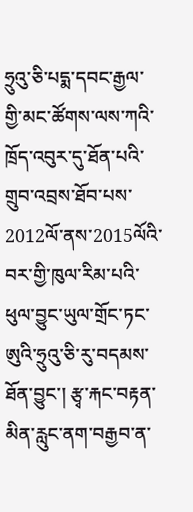ཧྲུའུ་ཅི་པདྨ་དབང་རྒྱལ་གྱི་མང་ཚོགས་ལས་ཀའི་ཁྲོད་འབུར་དུ་ཐོན་པའི་གྲུབ་འབྲས་ཐོབ་པས་2012ལོ་ནས་2015ལོའི་བར་གྱི་ཁུལ་རིམ་པའི་ཕུལ་བྱུང་ཡུལ་གྲོང་ཏང་ཨུའི་ཧྲུའུ་ཅི་རུ་བདམས་ཐོན་བྱུང་། རྩྭ་རྐང་བརྟན་མིན་རླུང་ནག་བརྒྱབ་ན་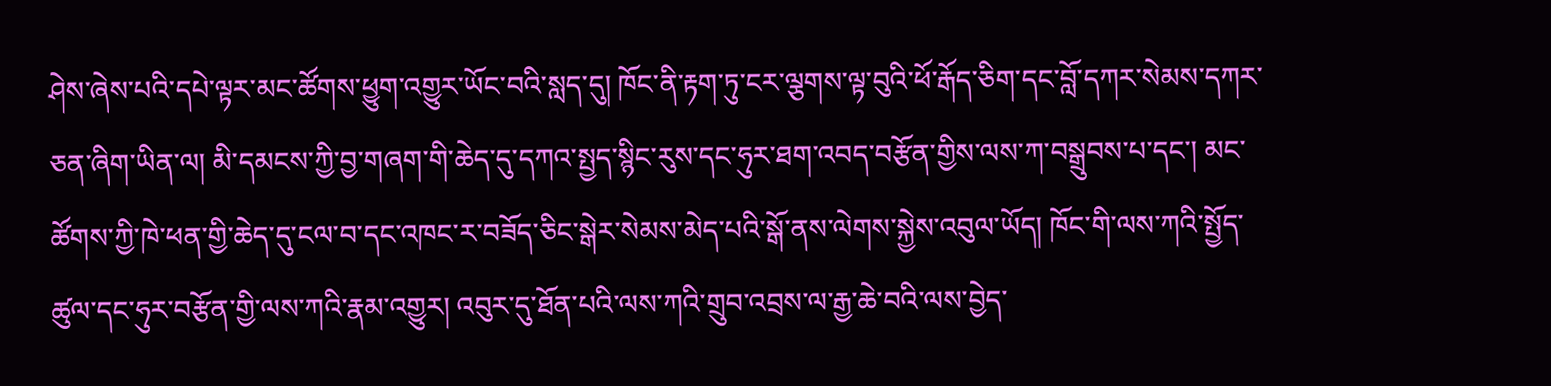ཤེས་ཞེས་པའི་དཔེ་ལྟར་མང་ཚོགས་ཕྱུག་འགྱུར་ཡོང་བའི་སླད་དུ། ཁོང་ནི་རྟག་ཏུ་ངར་ལྕགས་ལྟ་བུའི་ཕོ་རྒོད་ཅིག་དང་བློ་དཀར་སེམས་དཀར་ཅན་ཞིག་ཡིན་ལ། མི་དམངས་ཀྱི་བྱ་གཞག་གི་ཆེད་དུ་དཀའ་སྤྱད་སྙིང་རུས་དང་ཧུར་ཐག་འབད་བརྩོན་གྱིས་ལས་ཀ་བསྒྲུབས་པ་དང་། མང་ཚོགས་ཀྱི་ཁེ་ཕན་གྱི་ཆེད་དུ་ངལ་བ་དང་འཁང་ར་བཟོད་ཅིང་སྒེར་སེམས་མེད་པའི་སྒོ་ནས་ལེགས་སྐྱེས་འབུལ་ཡོད། ཁོང་གི་ལས་ཀའི་སྤྱོད་ཚུལ་དང་ཧུར་བརྩོན་གྱི་ལས་ཀའི་རྣམ་འགྱུར། འབུར་དུ་ཐོན་པའི་ལས་ཀའི་གྲུབ་འབྲས་ལ་རྒྱ་ཆེ་བའི་ལས་བྱེད་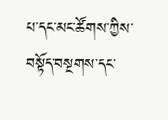པ་དང་མང་ཚོགས་ཀྱིས་བསྟོད་བསྔགས་དང་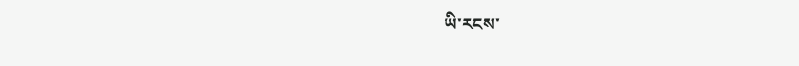ཡི་རངས་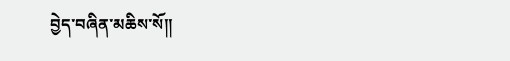བྱེད་བཞིན་མཆིས་སོ།།